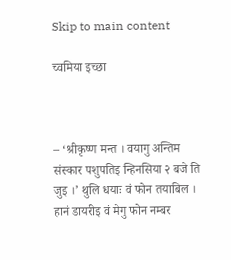Skip to main content

च्वमिया इच्छा



– ‘श्रीकृष्ण मन्त । वयागु अन्तिम संस्कार पशुपतिइ न्हिनसिया २ बजे ति जुइ ।’ थुलि धयाः वं फोन तयाबिल । हानं डायरीइ वं मेगु फोन नम्बर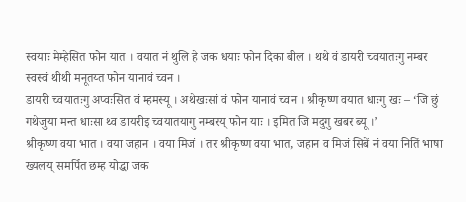स्वयाः मेम्हेसित फोन यात । वयात नं थुलि हे जक धयाः फोन दिका बील । थथे वं डायरी च्वयातःगु नम्बर स्वस्वं थीथी मनूतय्त फोन यानावं च्वन ।
डायरी च्वयातःगु अप्वःसित वं म्हमस्यू । अथेखःसां वं फोन यानावं च्वन । श्रीकृष्ण वयात धाःगु खः – ‘जि छुं गथेजुया मन्त धाःसा थ्व डायरीइ च्वयातयागु नम्बरय् फोन याः । इमित जि मदुगु खबर ब्यू ।’
श्रीकृष्ण वया भात । वया जहान । वया मिजं । तर श्रीकृष्ण वया भात, जहान व मिजं सिबें नं वया नितिं भाषा ख्यलय् समर्पित छम्ह योद्धा जक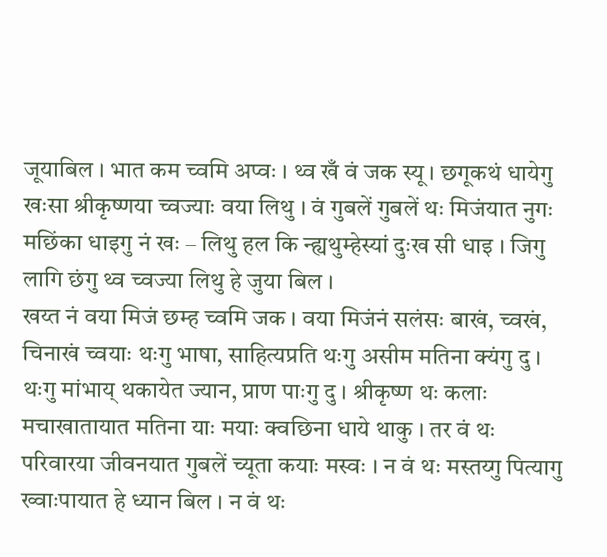जूयाबिल । भात कम च्वमि अप्वः । थ्व खँ वं जक स्यू । छगूकथं धायेगु खःसा श्रीकृष्णया च्वज्याः वया लिथु । वं गुबलें गुबलें थः मिजंयात नुगः मछिंका धाइगु नं खः – लिथु हल कि न्ह्यथुम्हेस्यां दुःख सी धाइ । जिगु लागि छंगु थ्व च्वज्या लिथु हे जुया बिल ।
खय्त नं वया मिजं छम्ह च्वमि जक । वया मिजंनं सलंसः बाखं, च्वखं, चिनाखं च्वयाः थःगु भाषा, साहित्यप्रति थःगु असीम मतिना क्यंगु दु । थःगु मांभाय् थकायेत ज्यान, प्राण पाःगु दु । श्रीकृष्ण थः कलाः मचाखातायात मतिना याः मयाः क्वछिना धाये थाकु । तर वं थः परिवारया जीवनयात गुबलें च्यूता कयाः मस्वः । न वं थः मस्तय्गु पित्यागु ख्वाःपायात हे ध्यान बिल । न वं थः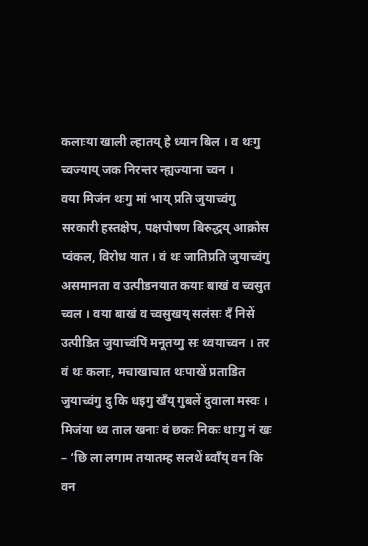कलाःया खाली ल्हातय् हे ध्यान बिल । व थःगु च्वज्याय् जक निरन्तर न्ह्यज्याना च्वन ।
वया मिजंन थःगु मां भाय् प्रति जुयाच्वंगु सरकारी हस्तक्षेप, पक्षपोषण बिरुद्धय् आक्रोस प्वंकल, विरोध यात । वं थः जातिप्रति जुयाच्वंगु असमानता व उत्पीडनयात कयाः बाखं व च्वसुत च्वल । वया बाखं व च्वसुखय् सलंसः दँ निसें उत्पीडित जुयाच्वंपिं मनूतय्गु सः थ्वयाच्वन । तर वं थः कलाः, मचाखाचात थःपाखें प्रताडित जुयाच्वंगु दु कि धइगु खँय् गुबलें दुवाला मस्वः । मिजंया थ्व ताल खनाः वं छकः निकः धाःगु नं खः – ‘छि ला लगाम तयातम्ह सलथें ब्वाँय् वन कि वन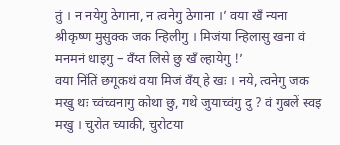तुं । न नयेगु ठेगाना, न त्वनेगु ठेगाना ।’ वया खँ न्यना श्रीकृष्ण मुसुक्क जक न्हिलीगु । मिजंया न्हिलासु खना वं मनमनं धाइगु – वँय्त लिसे छु खँ ल्हायेगु !’
वया निंतिं छगूकथं वया मिजं वँय् हे खः । नये, त्वनेगु जक मखु थः च्वंच्वनागु कोथा छु, गथे जुयाच्वंगु दु ? वं गुबलें स्वइ मखु । चुरोत च्याकी, चुरोटया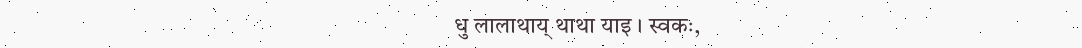धु लालाथाय् थाथा याइ । स्वकः,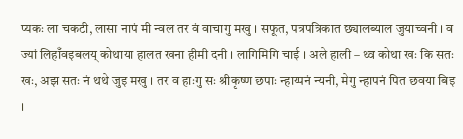प्यकः ला चकटी, लासा नापं मी न्वल तर वं वाचागु मखु । सफूत, पत्रपत्रिकात छ्यालब्याल जुयाच्वनी । व ज्यां लिहाँवइबलय् कोथाया हालत खना हीमी दनी । लागिमिगि चाई । अले हाली – थ्व कोथा खः कि सतः खः, अझ सतः नं थथे जुइ मखु । तर व हाःगु सः श्रीकृष्ण छपाः न्हाय्पनं न्यनी, मेगु न्हापनं पित छवया बिइ ।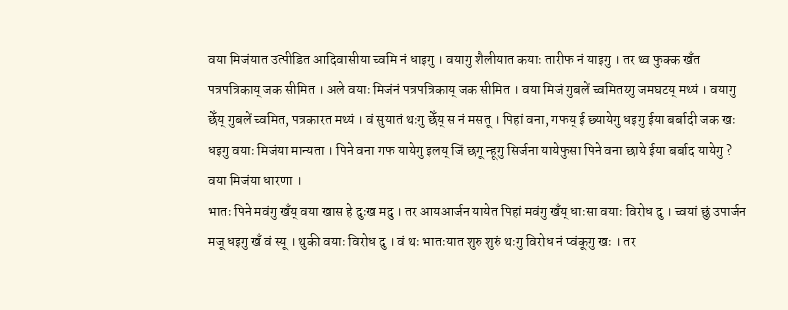वया मिजंयात उत्पीडित आदिवासीया च्वमि नं धाइगु । वयागु शैलीयात कयाः तारीफ नं याइगु । तर थ्व फुक्क खँत पत्रपत्रिकाय् जक सीमित । अले वयाः मिजंनं पत्रपत्रिकाय् जक सीमित । वया मिजं गुबलें च्वमितय्गु जमघटय् मथ्यं । वयागु छेँय् गुबलें च्वमित, पत्रकारत मथ्यं । वं सुयातं थःगु छेँय् स नं मसतू । पिहां वना, गफय् ई छ्यायेगु धइगु ईया बर्बादी जक खः धइगु वयाः मिजंया मान्यता । पिने वना गफ यायेगु इलय् जिं छगू न्हूगु सिर्जना यायेफुसा पिने वना छाये ईया बर्बाद यायेगु ? वया मिजंया धारणा ।
भातः पिने मवंगु खँय् वया खास हे दुःख मदु । तर आयआर्जन यायेत पिहां मवंगु खँय् धाःसा वयाः विरोध दु । च्वयां छुं उपार्जन मजू धइगु खँ वं स्यू । थुकी वयाः विरोध दु । वं थः भातःयात शुरु शुरुं थःगु विरोध नं प्वंकूगु खः । तर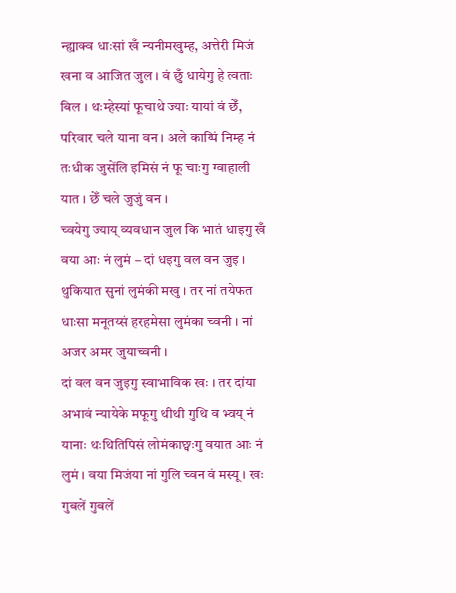न्ह्याक्व धाःसां खँ न्यनीमखुम्ह, अत्तेरी मिजं खना व आजित जुल । वं छुँ धायेगु हे त्वताः बिल । थःम्हेस्यां फूचाथे ज्याः यायां वं छेँ, परिवार चले याना वन । अले काय्पिं निम्ह नं तःधीक जुसेंलि इमिसं नं फू चाःगु ग्वाहाली यात । छेँ चले जुजुं वन ।
च्वयेगु ज्याय् व्यवधान जुल कि भातं धाइगु खँ वया आः नं लुमं – दां धइगु वल वन जुइ । थुकियात सुनां लुमंकी मखु । तर नां तयेफत धाःसा मनूतय्सं हरहमेसा लुमंका च्वनी । नां अजर अमर जुयाच्वनी ।
दां वल वन जुइगु स्वाभाविक खः । तर दांया अभावं न्यायेके मफूगु थीथी गुथि व भ्वय् नं यानाः थःथितिपिसं लोमंकाछ्वःगु वयात आः नं लुमं । वया मिजंया नां गुलि च्वन वं मस्यू । खः गुबलें गुबलें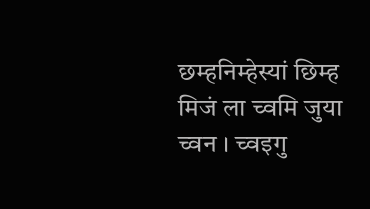छम्हनिम्हेस्यां छिम्ह मिजं ला च्वमि जुया च्वन । च्वइगु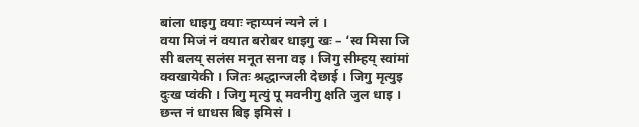बांला धाइगु वयाः न्हाय्पनं न्यने लं ।
वया मिजं नं वयात बरोबर धाइगु खः – ‘स्व मिसा जि सी बलय् सलंस मनूत सना वइ । जिगु सीम्हय् स्वांमां क्वखायेकी । जितः श्रद्धान्जली देछाई । जिगु मृत्युइ दुःख प्वंकी । जिगु मृत्युं पू मवनीगु क्षति जुल धाइ । छन्त नं धाधस बिइ इमिसं ।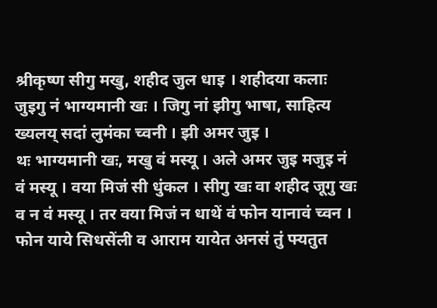श्रीकृष्ण सीगु मखु, शहीद जुल धाइ । शहीदया कलाः जुइगु नं भाग्यमानी खः । जिगु नां झीगु भाषा, साहित्य ख्यलय् सदां लुमंका च्वनी । झी अमर जुइ ।
थः भाग्यमानी खः, मखु वं मस्यू । अले अमर जुइ मजुइ नं वं मस्यू । वया मिजं सी धुंकल । सीगु खः वा शहीद जूगु खः व न वं मस्यू । तर वया मिजं न धाथें वं फोन यानावं च्वन । फोन याये सिधसेंली व आराम यायेत अनसं तुं फ्यतुत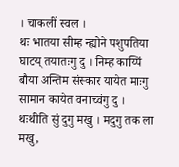। चाकलीं स्वल ।
थः भातया सीम्ह न्ह्योने पशुपतिया घाटय् तयातःगु दु । निम्ह काय्पिं बौया अन्तिम संस्कार यायेत माःगु सामान कायेत वनाच्वंगु दु । थःथीति सुं दुगु मखु । मदुगु तक ला मखु,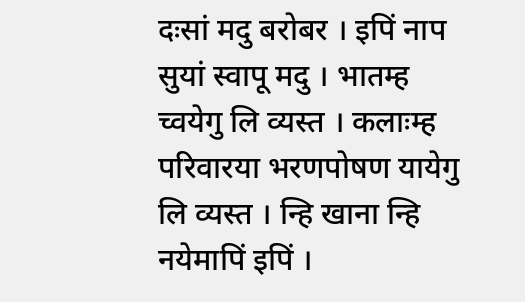दःसां मदु बरोबर । इपिं नाप सुयां स्वापू मदु । भातम्ह च्वयेगु लि व्यस्त । कलाःम्ह परिवारया भरणपोषण यायेगु लि व्यस्त । न्हि खाना न्हि नयेमापिं इपिं ।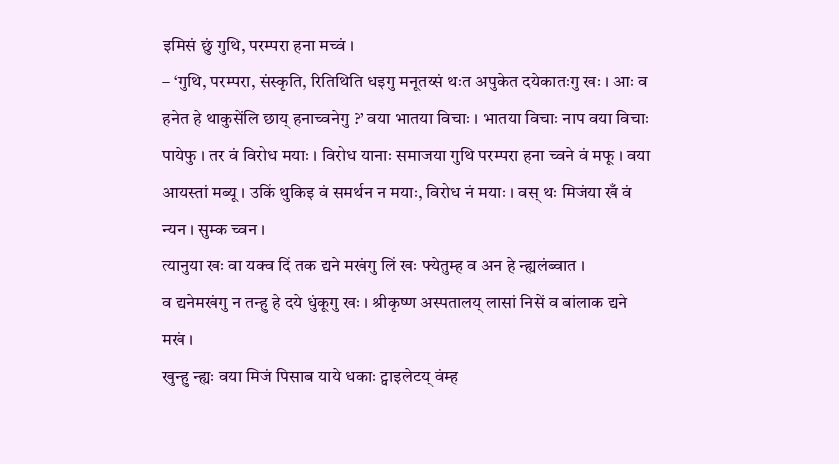इमिसं छुं गुथि, परम्परा हना मच्वं ।
– ‘गुथि, परम्परा, संस्कृति, रितिथिति धइगु मनूतय्सं थःत अपुकेत दयेकातःगु खः । आः व हनेत हे थाकुसेंलि छाय् हनाच्वनेगु ?’ वया भातया विचाः । भातया विचाः नाप वया विचाः पायेफु । तर वं विरोध मयाः । विरोध यानाः समाजया गुथि परम्परा हना च्वने वं मफू । वया आयस्तां मब्यू । उकिं थुकिइ वं समर्थन न मयाः, विरोध नं मयाः । वस् थः मिजंया खँ वं न्यन । सुम्क च्वन ।
त्यानुया खः वा यक्व दिं तक द्यने मखंगु लिं खः फ्येतुम्ह व अन हे न्ह्यलंब्वात ।
व द्यनेमखंगु न तन्हु हे दये धुंकूगु खः । श्रीकृष्ण अस्पतालय् लासां निसें व बांलाक द्यने मखं ।
खुन्हु न्ह्यः वया मिजं पिसाब याये धकाः ट्वाइलेटय् वंम्ह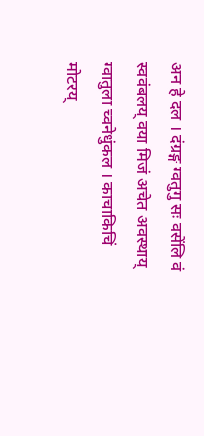अन हे दल । दंग्रङ्ग ग्वतुगु सः वसेंलि वं स्ववंबलय् वया मिजं अचेत अवस्थाय् ग्वातुला च्वनेधुंकल । काचाकिचिं मोटरय्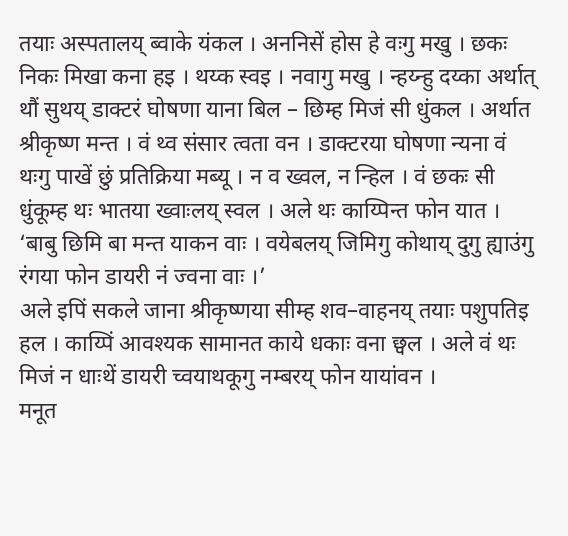तयाः अस्पतालय् ब्वाके यंकल । अननिसें होस हे वःगु मखु । छकः निकः मिखा कना हइ । थय्क स्वइ । नवागु मखु । न्हय्न्हु दय्का अर्थात् थौं सुथय् डाक्टरं घोषणा याना बिल – छिम्ह मिजं सी धुंकल । अर्थात श्रीकृष्ण मन्त । वं थ्व संसार त्वता वन । डाक्टरया घोषणा न्यना वं थःगु पाखें छुं प्रतिक्रिया मब्यू । न व ख्वल, न न्हिल । वं छकः सी धुंकूम्ह थः भातया ख्वाःलय् स्वल । अले थः काय्पिन्त फोन यात ।
‘बाबु छिमि बा मन्त याकन वाः । वयेबलय् जिमिगु कोथाय् दुगु ह्याउंगु रंगया फोन डायरी नं ज्वना वाः ।’
अले इपिं सकले जाना श्रीकृष्णया सीम्ह शव–वाहनय् तयाः पशुपतिइ हल । काय्पिं आवश्यक सामानत काये धकाः वना छ्वल । अले वं थः मिजं न धाःथें डायरी च्वयाथकूगु नम्बरय् फोन यायांवन ।
मनूत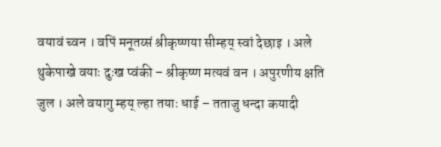वयावं च्वन । वपिं मनूतय्सं श्रीकृष्णया सीम्हय् स्वां देछाइ । अले थुकेपाखे वयाः दुःख प्वंकी – श्रीकृष्ण मत्यवं वन । अपुरणीय क्षति जुल । अले वयागु म्हय् ल्हा तयाः धाई – तताजु धन्दा कयादी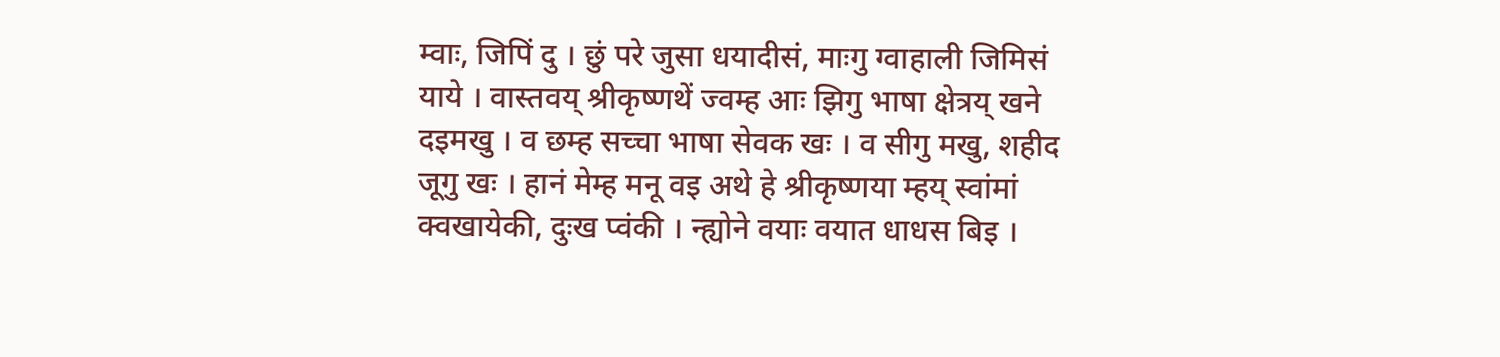म्वाः, जिपिं दु । छुं परे जुसा धयादीसं, माःगु ग्वाहाली जिमिसं याये । वास्तवय् श्रीकृष्णथें ज्वम्ह आः झिगु भाषा क्षेत्रय् खने दइमखु । व छम्ह सच्चा भाषा सेवक खः । व सीगु मखु, शहीद जूगु खः । हानं मेम्ह मनू वइ अथे हे श्रीकृष्णया म्हय् स्वांमां क्वखायेकी, दुःख प्वंकी । न्ह्योने वयाः वयात धाधस बिइ ।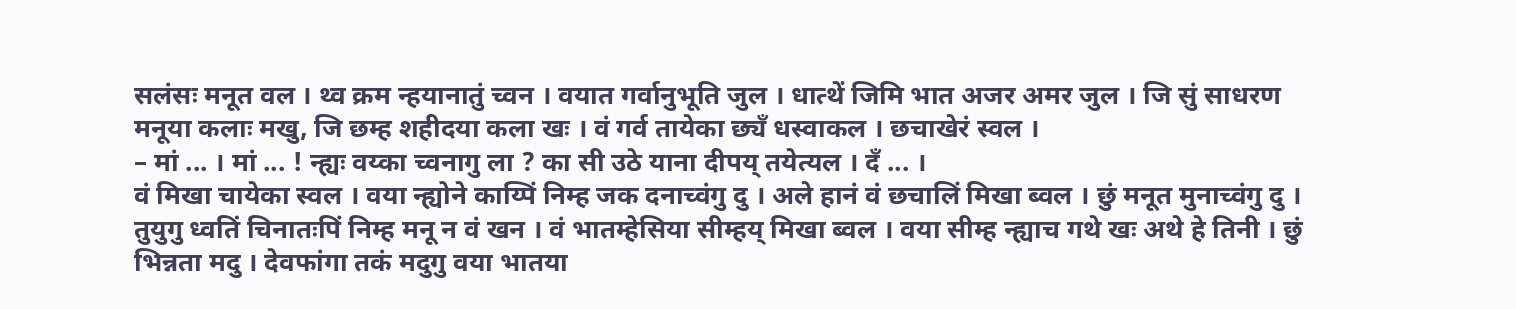सलंसः मनूत वल । थ्व क्रम न्हयानातुं च्वन । वयात गर्वानुभूति जुल । धात्थें जिमि भात अजर अमर जुल । जि सुं साधरण मनूया कलाः मखु, जि छम्ह शहीदया कला खः । वं गर्व तायेका छ्यँ धस्वाकल । छचाखेरं स्वल ।
– मां ... । मां ... ! न्ह्यः वय्का च्वनागु ला ? का सी उठे याना दीपय् तयेत्यल । दँ ... ।
वं मिखा चायेका स्वल । वया न्ह्योने काय्पिं निम्ह जक दनाच्वंगु दु । अले हानं वं छचालिं मिखा ब्वल । छुं मनूत मुनाच्वंगु दु । तुयुगु ध्वतिं चिनातःपिं निम्ह मनू न वं खन । वं भातम्हेसिया सीम्हय् मिखा ब्वल । वया सीम्ह न्ह्याच गथे खः अथे हे तिनी । छुं भिन्नता मदु । देवफांगा तकं मदुगु वया भातया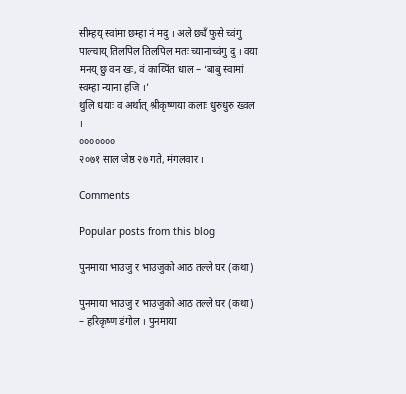सीम्हय् स्वांमा छम्हा नं मदु । अले छ्यँ फुसे च्वंगु पाल्चाय् तिलपिल तिलपिल मतः च्यानाच्वंगु दु । वया मनय् छु वन खः, वं काय्पिंत धाल – ‘बाबु स्वामां स्वम्हा न्याना हजि ।’
थुलि धयाः व अर्थात् श्रीकृष्णया कलाः धुरुधुरु ख्वल ।
०००००००
२०७१ साल जेष्ठ २७ गते, मंगलवार ।

Comments

Popular posts from this blog

पुनमाया भाउजु र भाउजुको आठ तल्ले घर (कथा)

पुनमाया भाउजु र भाउजुको आठ तल्ले घर (कथा) – हरिकृष्ण डंगोल । पुनमाया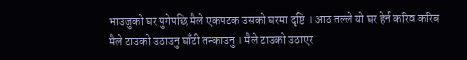भाउजुको घर पुगेपछि मैले एकपटक उसको घरमा दृष्टि । आठ तल्ले यो घर हेर्न करिव करिब मैले टाउको उठाउनु घाँटी तन्काउनु । मैले टाउको उठाएर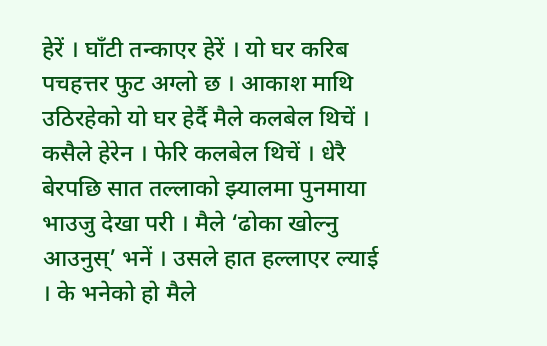हेरें । घाँटी तन्काएर हेरें । यो घर करिब पचहत्तर फुट अग्लो छ । आकाश माथि उठिरहेको यो घर हेर्दै मैले कलबेल थिचें । कसैले हेरेन । फेरि कलबेल थिचें । धेरै बेरपछि सात तल्लाको झ्यालमा पुनमाया भाउजु देखा परी । मैले ‘ढोका खोल्नु आउनुस्’ भनें । उसले हात हल्लाएर ल्याई । के भनेको हो मैले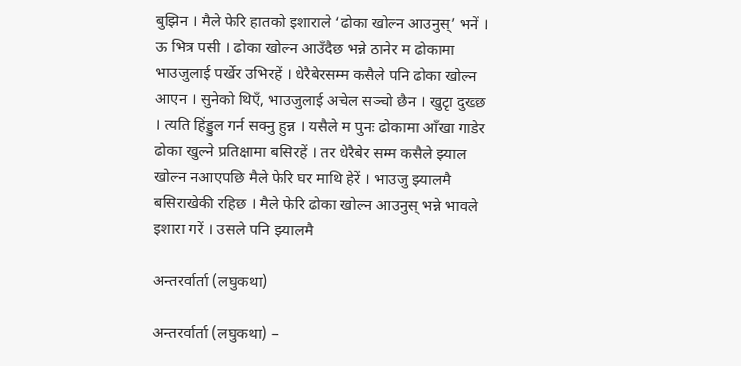बुझिन । मैले फेरि हातको इशाराले ‘ढोका खोल्न आउनुस्’ भनें । ऊ भित्र पसी । ढोका खोल्न आउँदैछ भन्ने ठानेर म ढोकामा भाउजुलाई पर्खेर उभिरहें । धेरैबेरसम्म कसैले पनि ढोका खोल्न आएन । सुनेको थिएँ, भाउजुलाई अचेल सञ्चो छैन । खुटृा दुख्छ । त्यति हिंड्डुल गर्न सक्नु हुन्न । यसैले म पुनः ढोकामा आँखा गाडेर ढोका खुल्ने प्रतिक्षामा बसिरहें । तर धेरैबेर सम्म कसैले झ्याल खोल्न नआएपछि मैले फेरि घर माथि हेरें । भाउजु झ्यालमै बसिराखेकी रहिछ । मैले फेरि ढोका खोल्न आउनुस् भन्ने भावले इशारा गरें । उसले पनि झ्यालमै

अन्तरर्वार्ता (लघुकथा)

अन्तरर्वार्ता (लघुकथा) –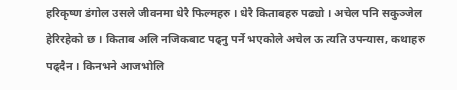हरिकृष्ण डंगोल उसले जीवनमा धेरै फिल्महरु । धेरै किताबहरु पढ्यो । अचेल पनि सकुञ्जेल हेरिरहेको छ । किताब अलि नजिकबाट पढ्नु पर्ने भएकोले अचेल ऊ त्यति उपन्यास, कथाहरु पढ्दैन । किनभने आजभोलि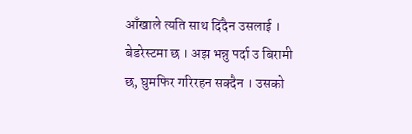आँखाले त्यति साथ दिंदैन उसलाई । बेडरेस्टमा छ । अझ भन्नु पर्दा उ बिरामी छ, घुमफिर गरिरहन सक्दैन । उसको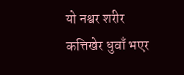यो नश्वर शरीर कत्तिखेर धुवाँ भएर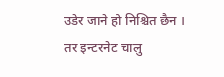उडेर जाने हो निश्चित छैन । तर इन्टरनेट चालु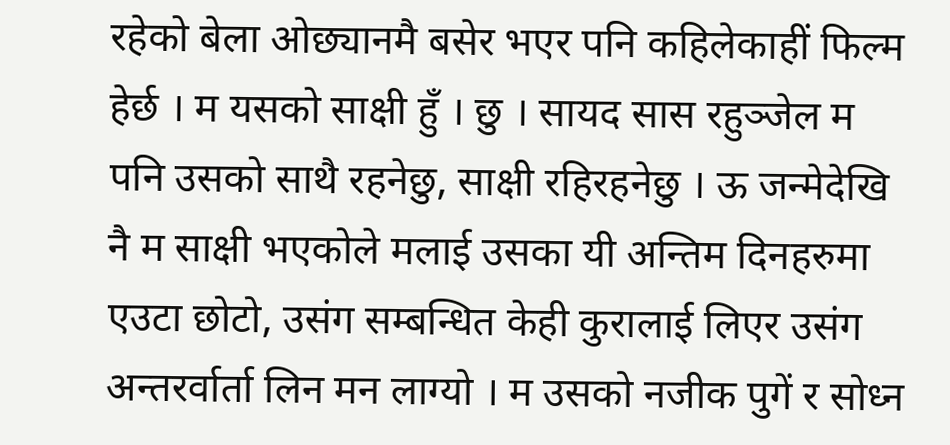रहेको बेला ओछ्यानमै बसेर भएर पनि कहिलेकाहीं फिल्म हेर्छ । म यसको साक्षी हुँ । छु । सायद सास रहुञ्जेल म पनि उसको साथै रहनेछु, साक्षी रहिरहनेछु । ऊ जन्मेदेखि नै म साक्षी भएकोले मलाई उसका यी अन्तिम दिनहरुमा एउटा छोटो, उसंग सम्बन्धित केही कुरालाई लिएर उसंग अन्तरर्वार्ता लिन मन लाग्यो । म उसको नजीक पुगें र सोध्न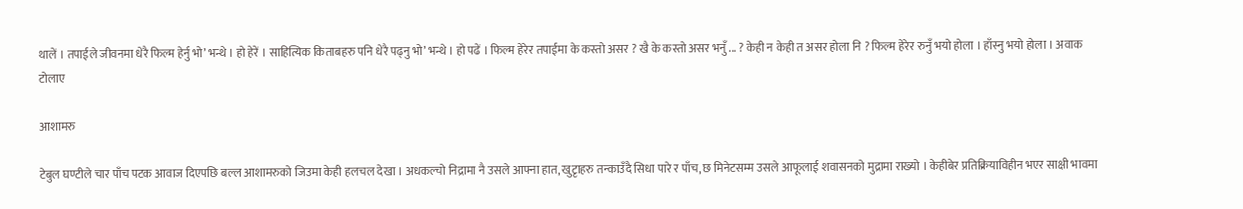थालें । तपाईले जीवनमा धेरै फिल्म हेर्नु भो’ भन्थे । हो हेरें । साहित्यिक किताबहरु पनि धेरै पढ्नु भो’ भन्थे । हो पढें । फिल्म हेरेर तपाईमा के कस्तो असर ? खै के कस्तो असर भनुँ ... ? केही न केही त असर होला नि ? फिल्म हेरेर रुनुँ भयो होला । हाँस्नु भयो होला । अवाक टोलाए

आशामरु

टेबुल घण्टीले चार पाँच पटक आवाज दिएपछि बल्ल आशामरुको जिउमा केही हलचल देखा । अधकल्चो निद्रामा नै उसले आफ्ना हात, खुटृाहरु तन्काउँदै सिधा पारे र पाँच, छ मिनेटसम्म उसले आफूलाई शवासनको मुद्रामा राख्यो । केहीबेर प्रतिक्रियाविहीन भएर साक्षी भावमा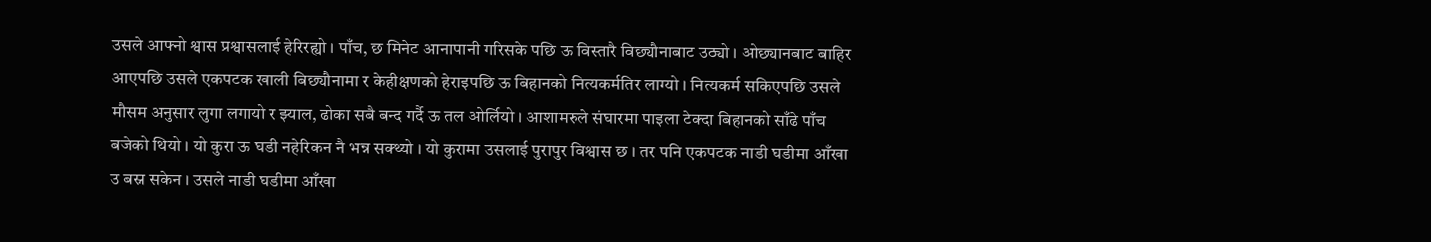उसले आफ्नो श्वास प्रश्वासलाई हेरिरह्यो । पाँच, छ मिनेट आनापानी गरिसके पछि ऊ विस्तारै विछ्यौनाबाट उठ्यो । ओछ्यानबाट बाहिर आएपछि उसले एकपटक खाली बिछ्यौनामा र केहीक्षणको हेराइपछि ऊ बिहानको नित्यकर्मतिर लाग्यो । नित्यकर्म सकिएपछि उसले मौसम अनुसार लुगा लगायो र झ्याल, ढोका सबै बन्द गर्दै ऊ तल ओर्लियो । आशामरुले संघारमा पाइला टेक्दा बिहानको साँढे पाँच बजेको थियो । यो कुरा ऊ घडी नहेरिकन नै भन्न सक्थ्यो । यो कुरामा उसलाई पुरापुर विश्वास छ । तर पनि एकपटक नाडी घडीमा आँखा उ बस्न सकेन । उसले नाडी घडीमा आँखा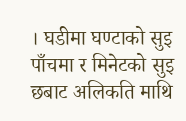। घडीमा घण्टाको सुइ पाँचमा र मिनेटको सुइ छबाट अलिकति माथि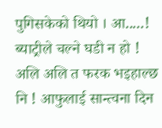पुगिसकेको थियो । आ.....! ब्याट्रीले चल्ने घडी न हो ! अलि अलि त फरक भइहाल्छ नि ! आफुलाई सान्त्वना दिन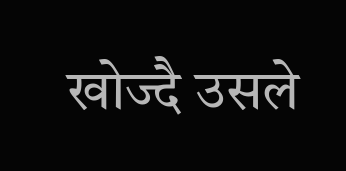खोज्दै उसले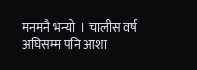मनमनै भन्यो  । चालीस वर्ष अघिसम्म पनि आशा